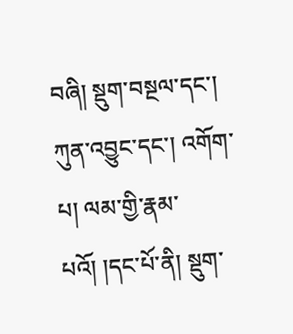བཞི། སྡུག་བསྔལ་དང་། ཀུན་འབྱུང་དང་། འགོག་པ། ལམ་གྱི་རྣམ་པའོ། །དང་པོ་ནི། སྡུག་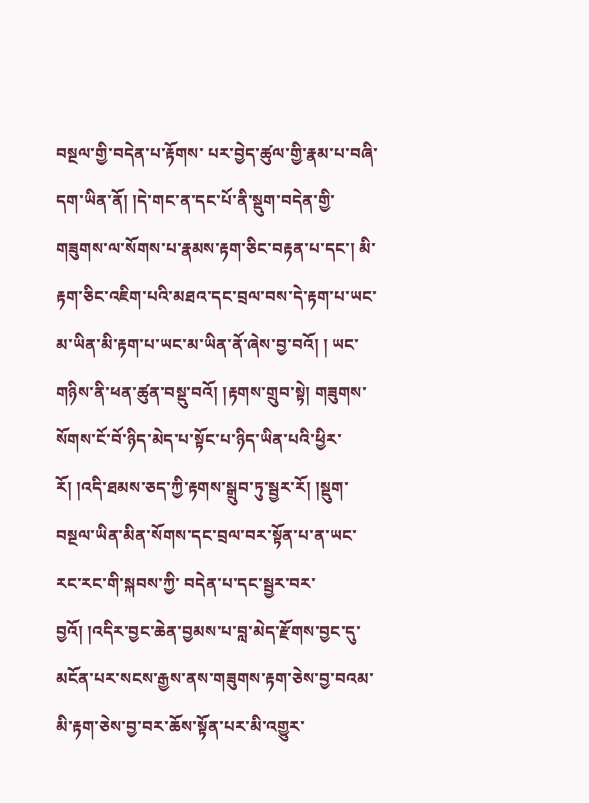བསྔལ་གྱི་བདེན་པ་རྟོགས་ པར་བྱེད་ཚུལ་གྱི་རྣམ་པ་བཞི་དག་ཡིན་ནོ། །དེ་གང་ན་དང་པོ་ནི་སྡུག་བདེན་གྱི་གཟུགས་ལ་སོགས་པ་རྣམས་རྟག་ཅིང་བརྟན་པ་དང་། མི་རྟག་ཅིང་འཇིག་པའི་མཐའ་དང་བྲལ་བས་དེ་རྟག་པ་ཡང་མ་ཡིན་མི་རྟག་པ་ཡང་མ་ཡིན་ནོ་ཞེས་བྱ་བའོ། ། ཡང་གཉིས་ནི་ཕན་ཚུན་བསྡུ་བའོ། །རྟགས་གྲུབ་སྟེ། གཟུགས་སོགས་ངོ་བོ་ཉིད་མེད་པ་སྟོང་པ་ཉིད་ཡིན་པའི་ཕྱིར་རོ། །འདི་ཐམས་ཅད་ཀྱི་རྟགས་སྒྲུབ་ཏུ་སྦྱར་རོ། །སྡུག་བསྔལ་ཡིན་མིན་སོགས་དང་བྲལ་བར་སྟོན་པ་ན་ཡང་རང་རང་གི་སྐབས་ཀྱི་ བདེན་པ་དང་སྦྱར་བར་བྱའོ། །འདིར་བྱང་ཆེན་བྱམས་པ་བླ་མེད་རྫོགས་བྱང་དུ་མངོན་པར་སངས་རྒྱས་ནས་གཟུགས་རྟག་ཅེས་བྱ་བའམ་མི་རྟག་ཅེས་བྱ་བར་ཆོས་སྟོན་པར་མི་འགྱུར་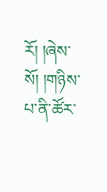རོ། །ཞེས་སོ། །གཉིས་པ་ནི་ཚོར་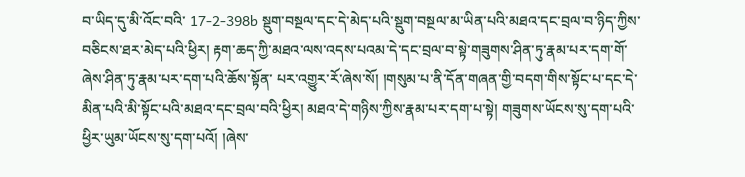བ་ཡིད་དུ་མི་འོང་བའི་ 17-2-398b སྡུག་བསྔལ་དང་དེ་མེད་པའི་སྡུག་བསྔལ་མ་ཡིན་པའི་མཐའ་དང་བྲལ་བ་ཉིད་ཀྱིས་བཅིངས་ཐར་མེད་པའི་ཕྱིར། རྟག་ཆད་ཀྱི་མཐའ་ལས་འདས་པའམ་དེ་དང་བྲལ་བ་སྟེ་གཟུགས་ཤིན་ཏུ་རྣམ་པར་དག་གོ་ཞེས་ཤིན་ཏུ་རྣམ་པར་དག་པའི་ཆོས་སྟོན་ པར་འགྱུར་རོ་ཞེས་སོ། །གསུམ་པ་ནི་དོན་གཞན་གྱི་བདག་གིས་སྟོང་པ་དང་དེ་མིན་པའི་མི་སྟོང་པའི་མཐའ་དང་བྲལ་བའི་ཕྱིར། མཐའ་དེ་གཉིས་ཀྱིས་རྣམ་པར་དག་པ་སྟེ། གཟུགས་ཡོངས་སུ་དག་པའི་ཕྱིར་ཡུམ་ཡོངས་སུ་དག་པའོ། །ཞེས་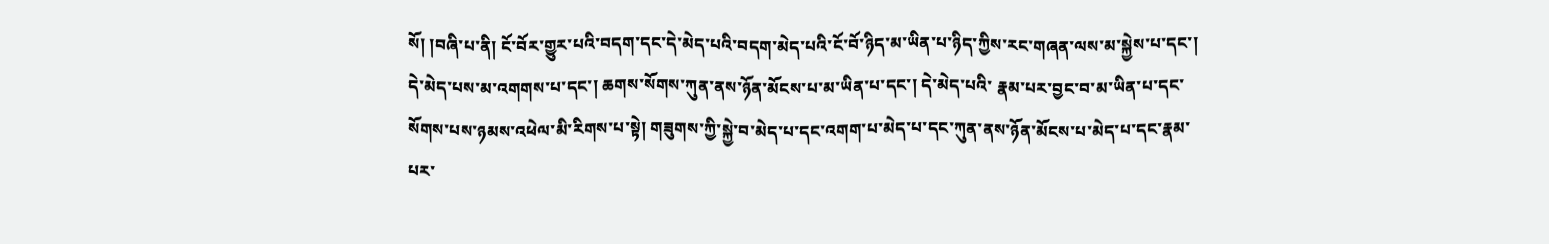སོ། །བཞི་པ་ནི། ངོ་བོར་གྱུར་པའི་བདག་དང་དེ་མེད་པའི་བདག་མེད་པའི་ངོ་བོ་ཉིད་མ་ཡིན་པ་ཉིད་ཀྱིས་རང་གཞན་ལས་མ་སྐྱེས་པ་དང་། དེ་མེད་པས་མ་འགགས་པ་དང་། ཆགས་སོགས་ཀུན་ནས་ཉོན་མོངས་པ་མ་ཡིན་པ་དང་། དེ་མེད་པའི་ རྣམ་པར་བྱང་བ་མ་ཡིན་པ་དང་སོགས་པས་ཉམས་འཕེལ་མི་རིགས་པ་སྟེ། གཟུགས་ཀྱི་སྐྱེ་བ་མེད་པ་དང་འགག་པ་མེད་པ་དང་ཀུན་ནས་ཉོན་མོངས་པ་མེད་པ་དང་རྣམ་པར་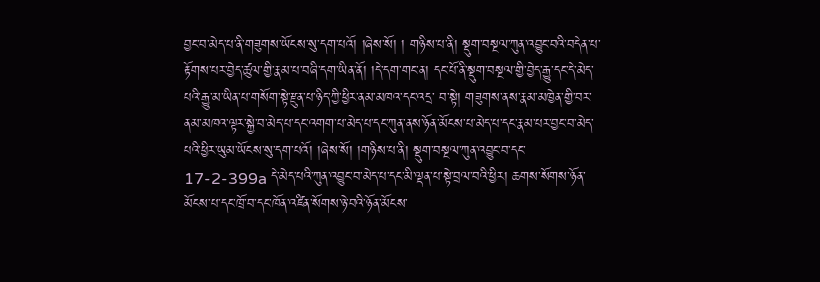བྱང་བ་མེད་པ་ནི་གཟུགས་ཡོངས་སུ་དག་པའོ། །ཞེས་སོ། ། གཉིས་པ་ནི། སྡུག་བསྔལ་ཀུན་འབྱུང་བའི་བདེན་པ་རྟོགས་པར་བྱེད་ཚུལ་གྱི་རྣམ་པ་བཞི་དག་ཡིན་ནོ། །དེ་དག་གང་ན། དང་པོ་ནི་སྡུག་བསྔལ་གྱི་བྱེད་རྒྱུ་དང་དེ་མེད་པའི་རྒྱུ་མ་ཡིན་པ་གསོག་སྟེ་རྫུན་པ་ཉིད་ཀྱི་ཕྱིར་ནམ་མཁའ་དང་འདྲ་ བ་སྟེ། གཟུགས་ནས་རྣམ་མཁྱེན་གྱི་བར་ནམ་མཁའ་ལྟར་སྐྱེ་བ་མེད་པ་དང་འགག་པ་མེད་པ་དང་ཀུན་ནས་ཉོན་མོངས་པ་མེད་པ་དང་རྣམ་པར་བྱང་བ་མེད་པའི་ཕྱིར་ཡུམ་ཡོངས་སུ་དག་པའོ། །ཞེས་སོ། །གཉིས་པ་ནི། སྡུག་བསྔལ་ཀུན་འབྱུང་བ་དང་ 17-2-399a དེ་མེད་པའི་ཀུན་འབྱུང་བ་མེད་པ་དང་མི་ལྡན་པ་སྟེ་བྲལ་བའི་ཕྱིར། ཆགས་སོགས་ཉོན་མོངས་པ་དང་ཁྲོ་བ་དང་ཁོན་འཛིན་སོགས་ཉེ་བའི་ཉོན་མོངས་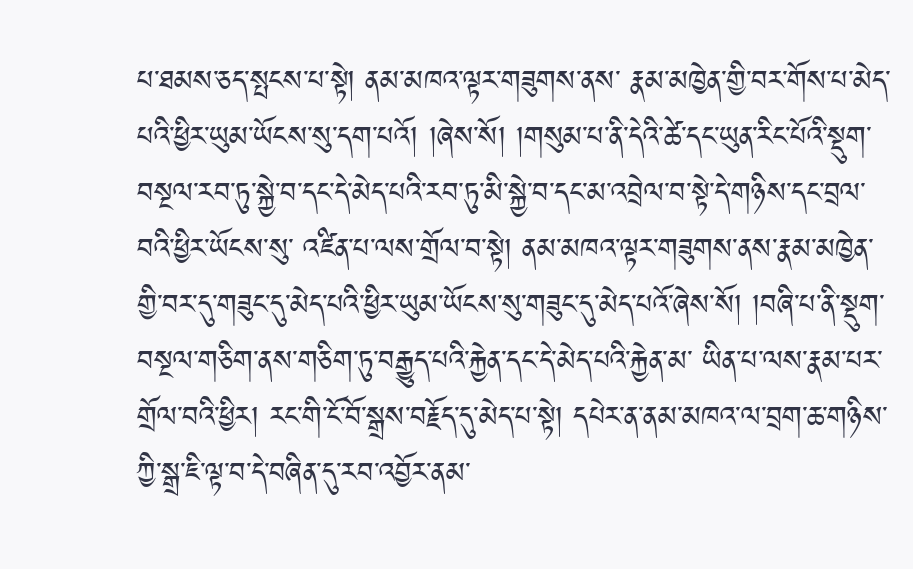པ་ཐམས་ཅད་སྤངས་པ་སྟེ། ནམ་མཁའ་ལྟར་གཟུགས་ནས་ རྣམ་མཁྱེན་གྱི་བར་གོས་པ་མེད་པའི་ཕྱིར་ཡུམ་ཡོངས་སུ་དག་པའོ། །ཞེས་སོ། །གསུམ་པ་ནི་དེའི་ཚེ་དང་ཡུན་རིང་པོའི་སྡུག་བསྔལ་རབ་ཏུ་སྐྱེ་བ་དང་དེ་མེད་པའི་རབ་ཏུ་མི་སྐྱེ་བ་དང་མ་འབྲེལ་བ་སྟེ་དེ་གཉིས་དང་བྲལ་བའི་ཕྱིར་ཡོངས་སུ་ འཛིན་པ་ལས་གྲོལ་བ་སྟེ། ནམ་མཁའ་ལྟར་གཟུགས་ནས་རྣམ་མཁྱེན་གྱི་བར་དུ་གཟུང་དུ་མེད་པའི་ཕྱིར་ཡུམ་ཡོངས་སུ་གཟུང་དུ་མེད་པའོ་ཞེས་སོ། །བཞི་པ་ནི་སྡུག་བསྔལ་གཅིག་ནས་གཅིག་ཏུ་བརྒྱུད་པའི་རྐྱེན་དང་དེ་མེད་པའི་རྐྱེན་མ་ ཡིན་པ་ལས་རྣམ་པར་གྲོལ་བའི་ཕྱིར། རང་གི་ངོ་བོ་སྒྲས་བརྗོད་དུ་མེད་པ་སྟེ། དཔེར་ན་ནམ་མཁའ་ལ་བྲག་ཆ་གཉིས་ཀྱི་སྒྲ་ཇི་ལྟ་བ་དེ་བཞིན་དུ་རབ་འབྱོར་ནམ་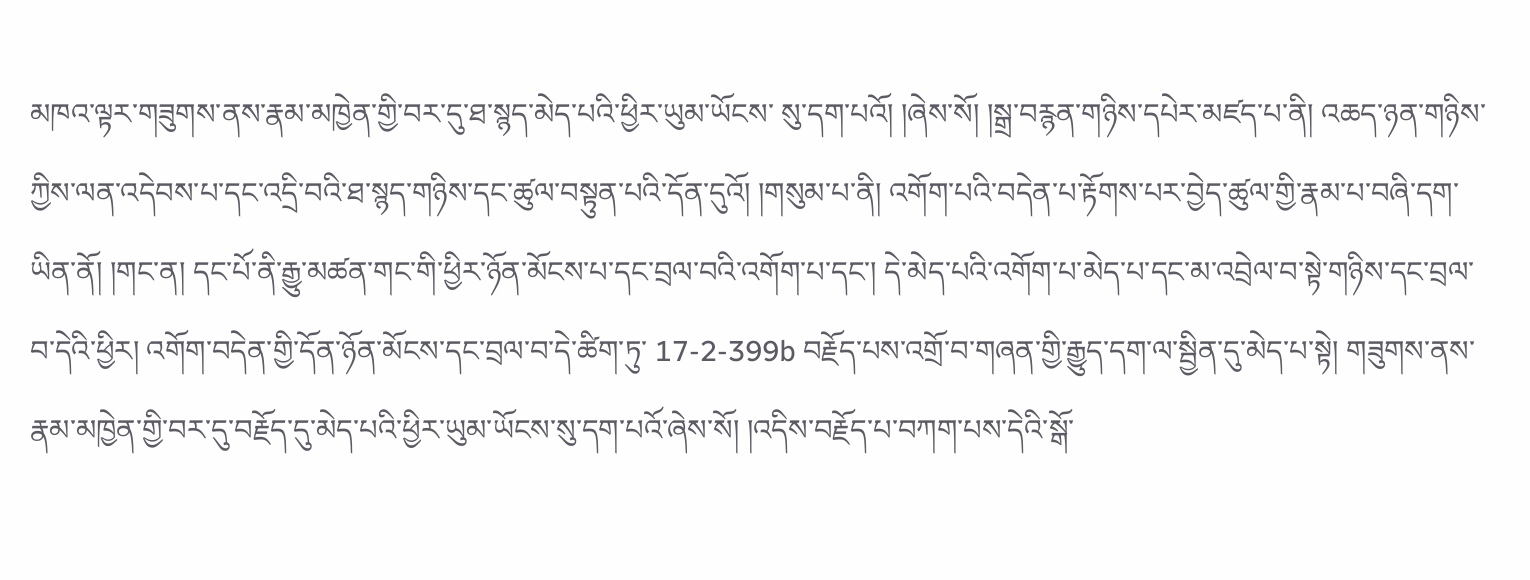མཁའ་ལྟར་གཟུགས་ནས་རྣམ་མཁྱེན་གྱི་བར་དུ་ཐ་སྙད་མེད་པའི་ཕྱིར་ཡུམ་ཡོངས་ སུ་དག་པའོ། །ཞེས་སོ། །སྒྲ་བརྙན་གཉིས་དཔེར་མཛད་པ་ནི། འཆད་ཉན་གཉིས་ཀྱིས་ལན་འདེབས་པ་དང་འདྲི་བའི་ཐ་སྙད་གཉིས་དང་ཚུལ་བསྟུན་པའི་དོན་དུའོ། །གསུམ་པ་ནི། འགོག་པའི་བདེན་པ་རྟོགས་པར་བྱེད་ཚུལ་གྱི་རྣམ་པ་བཞི་དག་ ཡིན་ནོ། །གང་ན། དང་པོ་ནི་རྒྱུ་མཚན་གང་གི་ཕྱིར་ཉོན་མོངས་པ་དང་བྲལ་བའི་འགོག་པ་དང་། དེ་མེད་པའི་འགོག་པ་མེད་པ་དང་མ་འབྲེལ་བ་སྟེ་གཉིས་དང་བྲལ་བ་དེའི་ཕྱིར། འགོག་བདེན་གྱི་དོན་ཉོན་མོངས་དང་བྲལ་བ་དེ་ཚིག་ཏུ་ 17-2-399b བརྗོད་པས་འགྲོ་བ་གཞན་གྱི་རྒྱུད་དག་ལ་སྦྱིན་དུ་མེད་པ་སྟེ། གཟུགས་ནས་རྣམ་མཁྱེན་གྱི་བར་དུ་བརྗོད་དུ་མེད་པའི་ཕྱིར་ཡུམ་ཡོངས་སུ་དག་པའོ་ཞེས་སོ། །འདིས་བརྗོད་པ་བཀག་པས་དེའི་སྒོ་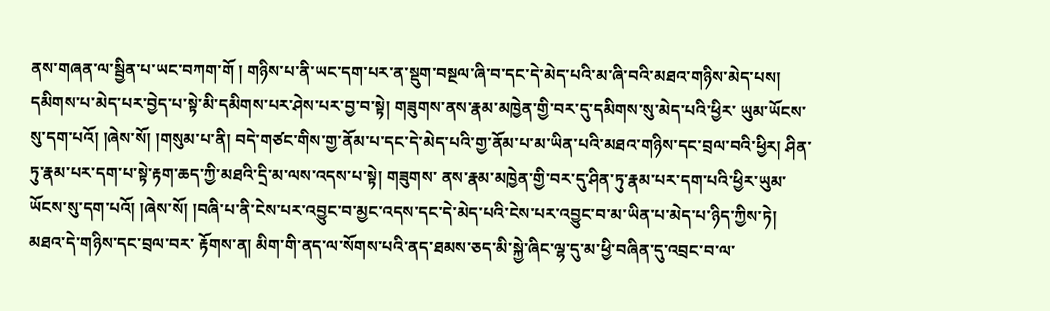ནས་གཞན་ལ་སྦྱིན་པ་ཡང་བཀག་གོ ། གཉིས་པ་ནི་ཡང་དག་པར་ན་སྡུག་བསྔལ་ཞི་བ་དང་དེ་མེད་པའི་མ་ཞི་བའི་མཐའ་གཉིས་མེད་པས། དམིགས་པ་མེད་པར་བྱེད་པ་སྟེ་མི་དམིགས་པར་ཤེས་པར་བྱ་བ་སྟེ། གཟུགས་ནས་རྣམ་མཁྱེན་གྱི་བར་དུ་དམིགས་སུ་མེད་པའི་ཕྱིར་ ཡུམ་ཡོངས་སུ་དག་པའོ། །ཞེས་སོ། །གསུམ་པ་ནི། བདེ་གཙང་གིས་གྱ་ནོམ་པ་དང་དེ་མེད་པའི་གྱ་ནོམ་པ་མ་ཡིན་པའི་མཐའ་གཉིས་དང་བྲལ་བའི་ཕྱིར། ཤིན་ཏུ་རྣམ་པར་དག་པ་སྟེ་རྟག་ཆད་ཀྱི་མཐའི་དྲི་མ་ལས་འདས་པ་སྟེ། གཟུགས་ ནས་རྣམ་མཁྱེན་གྱི་བར་དུ་ཤིན་ཏུ་རྣམ་པར་དག་པའི་ཕྱིར་ཡུམ་ཡོངས་སུ་དག་པའོ། །ཞེས་སོ། །བཞི་པ་ནི་ངེས་པར་འབྱུང་བ་མྱང་འདས་དང་དེ་མེད་པའི་ངེས་པར་འབྱུང་བ་མ་ཡིན་པ་མེད་པ་ཉིད་ཀྱིས་ཏེ། མཐའ་དེ་གཉིས་དང་བྲལ་བར་ རྟོགས་ན། མིག་གི་ནད་ལ་སོགས་པའི་ནད་ཐམས་ཅད་མི་སྐྱེ་ཞིང་ལྷ་དུ་མ་ཕྱི་བཞིན་དུ་འབྲང་བ་ལ་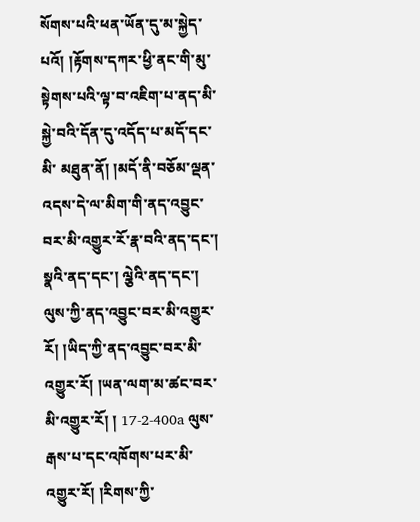སོགས་པའི་ཕན་ཡོན་དུ་མ་སྐྱེད་པའོ། །རྟོགས་དཀར་ཕྱི་ནང་གི་མུ་སྟེགས་པའི་ལྟ་བ་འཇིག་པ་ནད་མི་སྐྱེ་བའི་དོན་དུ་འདོད་པ་མདོ་དང་མི་ མཐུན་ནོ། །མདོ་ནི་བཅོམ་ལྡན་འདས་དེ་ལ་མིག་གི་ནད་འབྱུང་བར་མི་འགྱུར་རོ་རྣ་བའི་ནད་དང་། སྣའི་ནད་དང་། ལྕེའི་ནད་དང་། ལུས་ཀྱི་ནད་འབྱུང་བར་མི་འགྱུར་རོ། །ཡིད་ཀྱི་ནད་འབྱུང་བར་མི་འགྱུར་རོ། །ཡན་ལག་མ་ཚང་བར་མི་འགྱུར་རོ། ། 17-2-400a ལུས་རྒས་པ་དང་འཁོགས་པར་མི་འགྱུར་རོ། །རིགས་ཀྱི་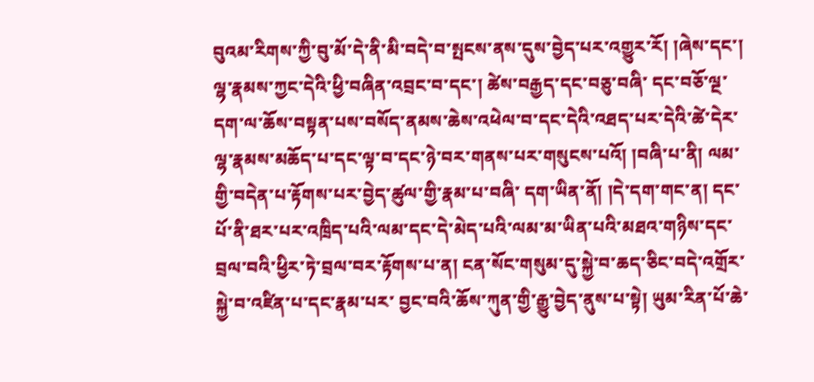བུའམ་རིགས་ཀྱི་བུ་མོ་དེ་ནི་མི་བདེ་བ་སྤངས་ནས་དུས་བྱེད་པར་འགྱུར་རོ། །ཞེས་དང་། ལྷ་རྣམས་ཀྱང་དེའི་ཕྱི་བཞིན་འབྲང་བ་དང་། ཚེས་བརྒྱད་དང་བཅུ་བཞི་ དང་བཅོ་ལྔ་དག་ལ་ཆོས་བསྟན་པས་བསོད་ནམས་ཆེས་འཕེལ་བ་དང་དེའི་འཐད་པར་དེའི་ཚེ་དེར་ལྷ་རྣམས་མཆོད་པ་དང་ལྟ་བ་དང་ཉེ་བར་གནས་པར་གསུངས་པའོ། །བཞི་པ་ནི། ལམ་གྱི་བདེན་པ་རྟོགས་པར་བྱེད་ཚུལ་གྱི་རྣམ་པ་བཞི་ དག་ཡིན་ནོ། །དེ་དག་གང་ན། དང་པོ་ནི་ཐར་པར་འཁྲིད་པའི་ལམ་དང་དེ་མེད་པའི་ལམ་མ་ཡིན་པའི་མཐའ་གཉིས་དང་བྲལ་བའི་ཕྱིར་ཏེ་བྲལ་བར་རྟོགས་པ་ན། ངན་སོང་གསུམ་དུ་སྐྱེ་བ་ཆད་ཅིང་བདེ་འགྲོར་སྐྱེ་བ་འཛིན་པ་དང་རྣམ་པར་ བྱང་བའི་ཆོས་ཀུན་གྱི་རྒྱུ་བྱེད་ནུས་པ་སྟེ། ཡུམ་རིན་པོ་ཆེ་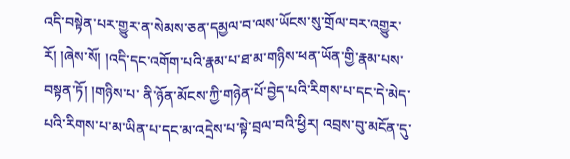འདི་བསྟེན་པར་གྱུར་ན་སེམས་ཅན་དམྱལ་བ་ལས་ཡོངས་སུ་གྲོལ་བར་འགྱུར་རོ། །ཞེས་སོ། །འདི་དང་འགོག་པའི་རྣམ་པ་ཐ་མ་གཉིས་ཕན་ཡོན་གྱི་རྣམ་པས་བསྟན་ཏོ། །གཉིས་པ་ ནི་ཉོན་མོངས་ཀྱི་གཉེན་པོ་བྱེད་པའི་རིགས་པ་དང་དེ་མེད་པའི་རིགས་པ་མ་ཡིན་པ་དང་མ་འདྲེས་པ་སྟེ་བྲལ་བའི་ཕྱིར། འབྲས་བུ་མངོན་དུ་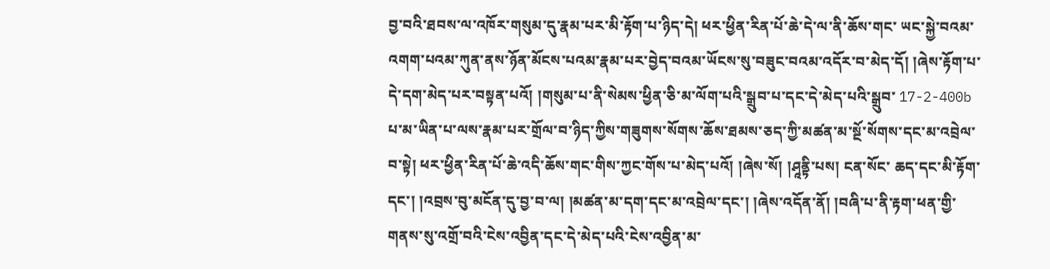བྱ་བའི་ཐབས་ལ་འཁོར་གསུམ་དུ་རྣམ་པར་མི་རྟོག་པ་ཉིད་དེ། ཕར་ཕྱིན་རིན་པོ་ཆེ་དེ་ལ་ནི་ཆོས་གང་ ཡང་སྐྱེ་བའམ་འགག་པའམ་ཀུན་ནས་ཉོན་མོངས་པའམ་རྣམ་པར་བྱེད་བའམ་ཡོངས་སུ་བཟུང་བའམ་འདོར་བ་མེད་དོ། །ཞེས་རྟོག་པ་དེ་དག་མེད་པར་བསྟན་པའོ། །གསུམ་པ་ནི་སེམས་ཕྱིན་ཅི་མ་ལོག་པའི་སྒྲུབ་པ་དང་དེ་མེད་པའི་སྒྲུབ་ 17-2-400b པ་མ་ཡིན་པ་ལས་རྣམ་པར་གྲོལ་བ་ཉིད་ཀྱིས་གཟུགས་སོགས་ཆོས་ཐམས་ཅད་ཀྱི་མཚན་མ་སྔོ་སོགས་དང་མ་འབྲེལ་བ་སྟེ། ཕར་ཕྱིན་རིན་པོ་ཆེ་འདི་ཆོས་གང་གིས་ཀྱང་གོས་པ་མེད་པའོ། །ཞེས་སོ། །ཤཱནྟི་པས། ངན་སོང་ ཆད་དང་མི་རྟོག་དང་། །འབྲས་བུ་མངོན་དུ་བྱ་བ་ལ། །མཚན་མ་དག་དང་མ་འབྲེལ་དང་། །ཞེས་འདོན་ནོ། །བཞི་པ་ནི་རྟག་ཕན་གྱི་གནས་སུ་འགྲོ་བའི་ངེས་འབྱིན་དང་དེ་མེད་པའི་ངེས་འབྱིན་མ་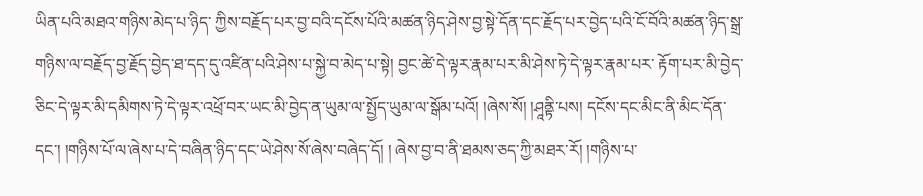ཡིན་པའི་མཐའ་གཉིས་མེད་པ་ཉིད་ ཀྱིས་བརྗོད་པར་བྱ་བའི་དངོས་པོའི་མཚན་ཉིད་ཤེས་བྱ་སྟེ་དོན་དང་རྗོད་པར་བྱེད་པའི་ངོ་བོའི་མཚན་ཉིད་སྒྲ་གཉིས་ལ་བརྗོད་བྱ་རྗོད་བྱེད་ཐ་དད་དུ་འཛིན་པའི་ཤེས་པ་སྐྱེ་བ་མེད་པ་སྟེ། བྱང་ཚེ་དེ་ལྟར་རྣམ་པར་མི་ཤེས་ཏེ་དེ་ལྟར་རྣམ་པར་ རྟོག་པར་མི་བྱེད་ཅིང་དེ་ལྟར་མི་དམིགས་ཏེ་དེ་ལྟར་འཕྲོ་བར་ཡང་མི་བྱེད་ན་ཡུམ་ལ་སྤྱོད་ཡུམ་ལ་སྒོམ་པའོ། །ཞེས་སོ། །ཤཱནྟི་པས། དངོས་དང་མིང་ནི་མིང་དོན་དང་། །གཉིས་པོ་ལ་ཞེས་པ་དེ་བཞིན་ཉིད་དང་ཡེ་ཤེས་སོ་ཞེས་བཞེད་དོ། ། ཞེས་བྱ་བ་ནི་ཐམས་ཅད་ཀྱི་མཐར་རོ། །གཉིས་པ་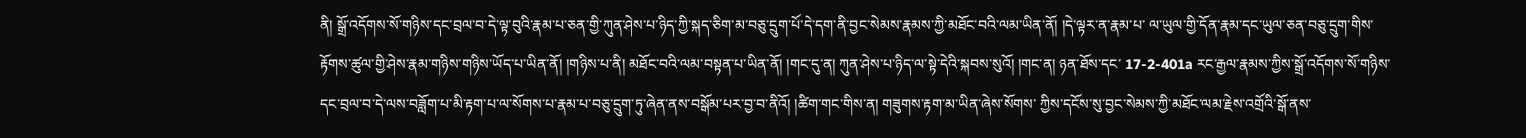ནི། སྒྲོ་འདོགས་སོ་གཉིས་དང་བྲལ་བ་དེ་ལྟ་བུའི་རྣམ་པ་ཅན་གྱི་ཀུན་ཤེས་པ་ཉིད་ཀྱི་སྐད་ཅིག་མ་བཅུ་དྲུག་པོ་དེ་དག་ནི་བྱང་སེམས་རྣམས་ཀྱི་མཐོང་བའི་ལམ་ཡིན་ནོ། །དེ་ལྟར་ན་རྣམ་པ་ ལ་ཡུལ་གྱི་དོན་རྣམ་དང་ཡུལ་ཅན་བཅུ་དྲུག་གིས་རྟོགས་ཚུལ་གྱི་ཤེས་རྣམ་གཉིས་གཉིས་ཡོད་པ་ཡིན་ནོ། །གཉིས་པ་ནི། མཐོང་བའི་ལམ་བསྟན་པ་ཡིན་ནོ། །གང་དུ་ན། ཀུན་ཤེས་པ་ཉིད་ལ་སྟེ་དེའི་སྐབས་སུའོ། །གང་ན། ཉན་ཐོས་དང་ 17-2-401a རང་རྒྱལ་རྣམས་ཀྱིས་སྒྲོ་འདོགས་སོ་གཉིས་དང་བྲལ་བ་དེ་ལས་བཟློག་པ་མི་རྟག་པ་ལ་སོགས་པ་རྣམ་པ་བཅུ་དྲུག་ཏུ་ཞེན་ནས་བསྒོམ་པར་བྱ་བ་ནིའོ། །ཚིག་གང་གིས་ན། གཟུགས་རྟག་མ་ཡིན་ཞེས་སོགས་ ཀྱིས་དངོས་སུ་བྱང་སེམས་ཀྱི་མཐོང་ལམ་རྗེས་འགྲོའི་སྒོ་ནས་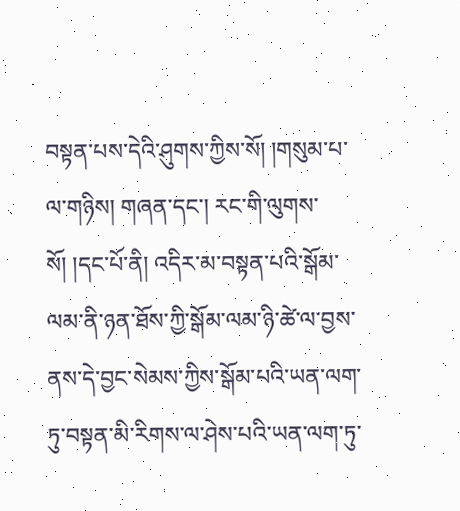བསྟན་པས་དེའི་ཤུགས་ཀྱིས་སོ། །གསུམ་པ་ལ་གཉིས། གཞན་དང་། རང་གི་ལུགས་སོ། །དང་པོ་ནི། འདིར་མ་བསྟན་པའི་སྒོམ་ལམ་ནི་ཉན་ཐོས་ཀྱི་སྒོམ་ལམ་ཉི་ཚེ་ལ་བྱས་ ནས་དེ་བྱང་སེམས་ཀྱིས་སྒོམ་པའི་ཡན་ལག་ཏུ་བསྟན་མི་རིགས་ལ་ཤེས་པའི་ཡན་ལག་ཏུ་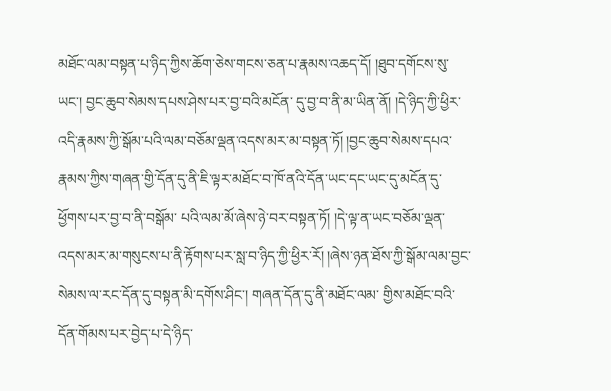མཐོང་ལམ་བསྟན་པ་ཉིད་ཀྱིས་ཆོག་ཅེས་གངས་ཅན་པ་རྣམས་འཆད་དོ། །ཐུབ་དགོངས་སུ་ཡང་། བྱང་ཆུབ་སེམས་དཔས་ཤེས་པར་བྱ་བའི་མངོན་ དུ་བྱ་བ་ནི་མ་ཡིན་ནོ། །དེ་ཉིད་ཀྱི་ཕྱིར་འདི་རྣམས་ཀྱི་སྒོམ་པའི་ལམ་བཅོམ་ལྡན་འདས་མར་མ་བསྟན་ཏོ། །བྱང་ཆུབ་སེམས་དཔའ་རྣམས་ཀྱིས་གཞན་གྱི་དོན་དུ་ནི་ཇི་ལྟར་མཐོང་བ་ཁོ་ནའི་དོན་ཡང་དང་ཡང་དུ་མངོན་དུ་ཕྱོགས་པར་བྱ་བ་ནི་བསྒོམ་ པའི་ལམ་མོ་ཞེས་ཉེ་བར་བསྟན་ཏོ། །དེ་ལྟ་ན་ཡང་བཅོམ་ལྡན་འདས་མར་མ་གསུངས་པ་ནི་རྟོགས་པར་སླ་བ་ཉིད་ཀྱི་ཕྱིར་རོ། །ཞེས་ཉན་ཐོས་ཀྱི་སྒོམ་ལམ་བྱང་སེམས་ལ་རང་དོན་དུ་བསྟན་མི་དགོས་ཤིང་། གཞན་དོན་དུ་ནི་མཐོང་ལམ་ གྱིས་མཐོང་བའི་དོན་གོམས་པར་བྱེད་པ་དེ་ཉིད་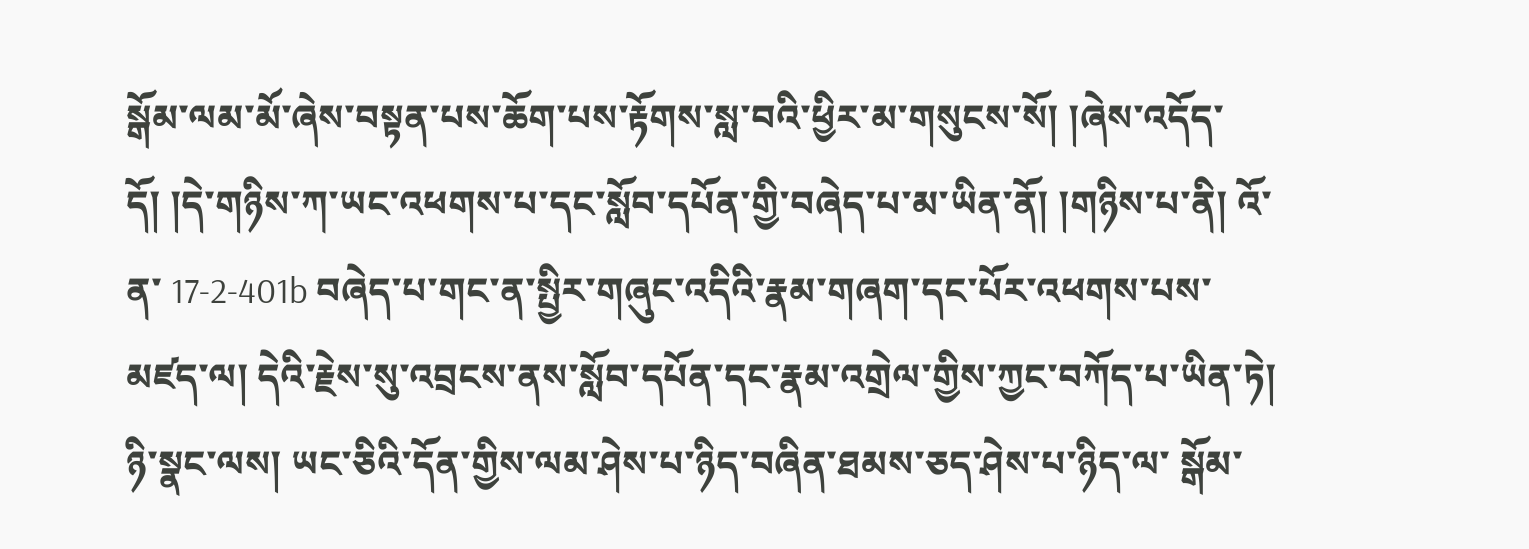སྒོམ་ལམ་མོ་ཞེས་བསྟན་པས་ཆོག་པས་རྟོགས་སླ་བའི་ཕྱིར་མ་གསུངས་སོ། །ཞེས་འདོད་དོ། །དེ་གཉིས་ཀ་ཡང་འཕགས་པ་དང་སློབ་དཔོན་གྱི་བཞེད་པ་མ་ཡིན་ནོ། །གཉིས་པ་ནི། འོ་ན་ 17-2-401b བཞེད་པ་གང་ན་སྤྱིར་གཞུང་འདིའི་རྣམ་གཞག་དང་པོར་འཕགས་པས་མཛད་ལ། དེའི་རྗེས་སུ་འབྲངས་ནས་སློབ་དཔོན་དང་རྣམ་འགྲེལ་གྱིས་ཀྱང་བཀོད་པ་ཡིན་ཏེ། ཉི་སྣང་ལས། ཡང་ཅིའི་དོན་གྱིས་ལམ་ཤེས་པ་ཉིད་བཞིན་ཐམས་ཅད་ཤེས་པ་ཉིད་ལ་ སྒོམ་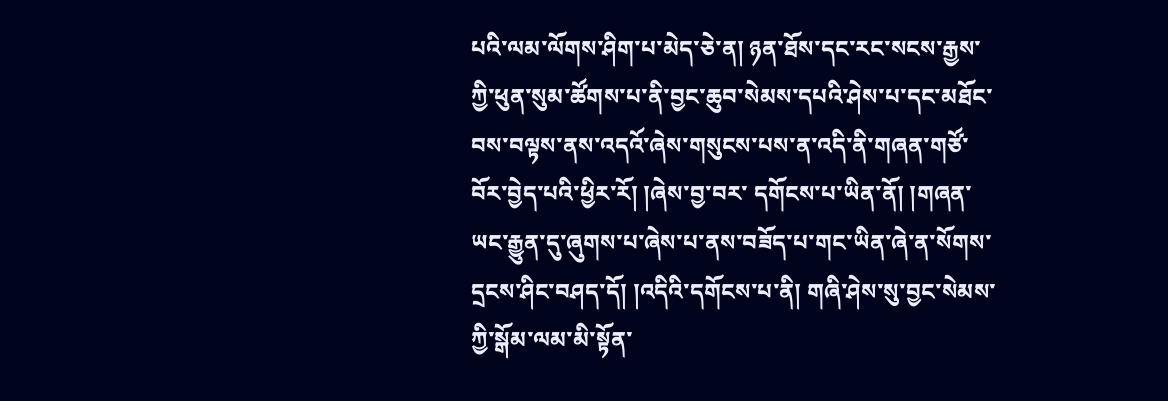པའི་ལམ་ལོགས་ཤིག་པ་མེད་ཅེ་ན། ཉན་ཐོས་དང་རང་སངས་རྒྱས་ཀྱི་ཕུན་སུམ་ཚོགས་པ་ནི་བྱང་ཆུབ་སེམས་དཔའི་ཤེས་པ་དང་མཐོང་བས་བལྟས་ནས་འདའོ་ཞེས་གསུངས་པས་ན་འདི་ནི་གཞན་གཙོ་བོར་བྱེད་པའི་ཕྱིར་རོ། །ཞེས་བྱ་བར་ དགོངས་པ་ཡིན་ནོ། །གཞན་ཡང་རྒྱུན་དུ་ཞུགས་པ་ཞེས་པ་ནས་བཟོད་པ་གང་ཡིན་ཞེ་ན་སོགས་དྲངས་ཤིང་བཤད་དོ། །འདིའི་དགོངས་པ་ནི། གཞི་ཤེས་སུ་བྱང་སེམས་ཀྱི་སྒོམ་ལམ་མི་སྟོན་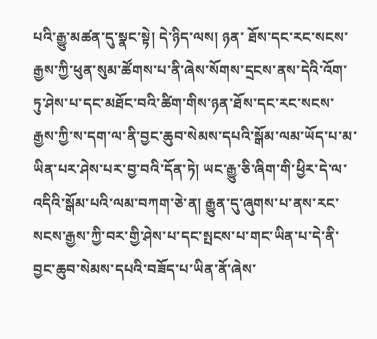པའི་རྒྱུ་མཚན་དུ་སྣང་སྟེ། དེ་ཉིད་ལས། ཉན་ ཐོས་དང་རང་སངས་རྒྱས་ཀྱི་ཕུན་སུམ་ཚོགས་པ་ནི་ཞེས་སོགས་དྲངས་ནས་དེའི་འོག་ཏུ་ཤེས་པ་དང་མཐོང་བའི་ཚིག་གིས་ཉན་ཐོས་དང་རང་སངས་རྒྱས་ཀྱི་ས་དག་ལ་ནི་བྱང་ཆུབ་སེམས་དཔའི་སྒོམ་ལམ་ཡོད་པ་མ་ཡིན་པར་ཤེས་པར་བྱ་བའི་དོན་ཏེ། ཡང་རྒྱུ་ཅི་ཞིག་གི་ཕྱིར་དེ་ལ་འདིའི་སྒོམ་པའི་ལམ་བཀག་ཅེ་ན། རྒྱུན་དུ་ཞུགས་པ་ནས་རང་སངས་རྒྱས་ཀྱི་བར་གྱི་ཤེས་པ་དང་སྤངས་པ་གང་ཡིན་པ་དེ་ནི་བྱང་ཆུབ་སེམས་དཔའི་བཟོད་པ་ཡིན་ནོ་ཞེས་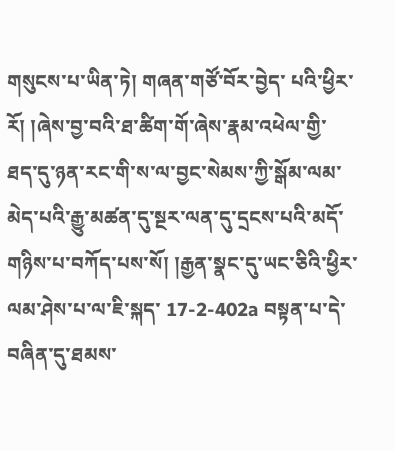གསུངས་པ་ཡིན་ཏེ། གཞན་གཙོ་བོར་བྱེད་ པའི་ཕྱིར་རོ། །ཞེས་བྱ་བའི་ཐ་ཚིག་གོ་ཞེས་རྣམ་འཕེལ་གྱི་ཐད་དུ་ཉན་རང་གི་ས་ལ་བྱང་སེམས་ཀྱི་སྒོམ་ལམ་མེད་པའི་རྒྱུ་མཚན་དུ་སྔར་ལན་དུ་དྲངས་པའི་མདོ་གཉིས་པ་བཀོད་པས་སོ། །རྒྱན་སྣང་དུ་ཡང་ཅིའི་ཕྱིར་ལམ་ཤེས་པ་ལ་ཇི་སྐད་ 17-2-402a བསྟན་པ་དེ་བཞིན་དུ་ཐམས་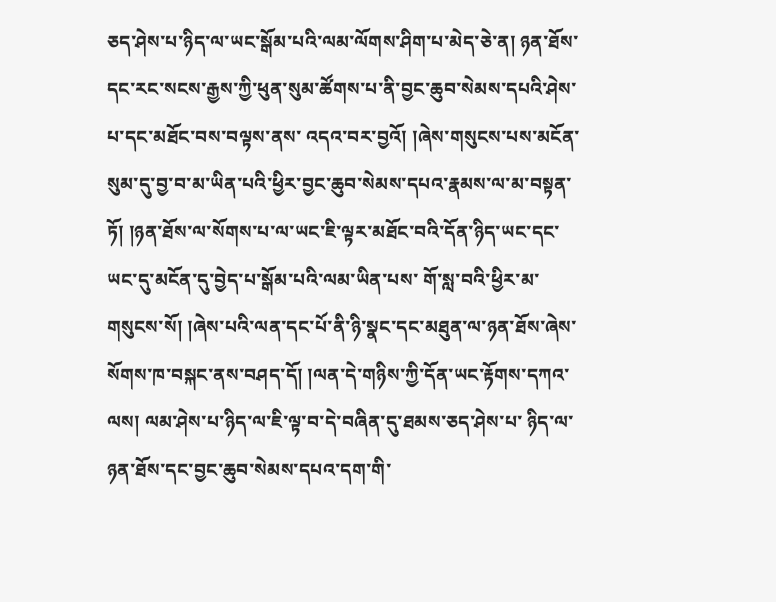ཅད་ཤེས་པ་ཉིད་ལ་ཡང་སྒོམ་པའི་ལམ་ལོགས་ཤིག་པ་མེད་ཅེ་ན། ཉན་ཐོས་དང་རང་སངས་རྒྱས་ཀྱི་ཕུན་སུམ་ཚོགས་པ་ནི་བྱང་ཆུབ་སེམས་དཔའི་ཤེས་པ་དང་མཐོང་བས་བལྟས་ནས་ འདའ་བར་བྱའོ། །ཞེས་གསུངས་པས་མངོན་སུམ་དུ་བྱ་བ་མ་ཡིན་པའི་ཕྱིར་བྱང་ཆུབ་སེམས་དཔའ་རྣམས་ལ་མ་བསྟན་ཏོ། །ཉན་ཐོས་ལ་སོགས་པ་ལ་ཡང་ཇི་ལྟར་མཐོང་བའི་དོན་ཉིད་ཡང་དང་ཡང་དུ་མངོན་དུ་བྱེད་པ་སྒོམ་པའི་ལམ་ཡིན་པས་ གོ་སླ་བའི་ཕྱིར་མ་གསུངས་སོ། །ཞེས་པའི་ལན་དང་པོ་ནི་ཉི་སྣང་དང་མཐུན་ལ་ཉན་ཐོས་ཞེས་སོགས་ཁ་བསྐང་ནས་བཤད་དོ། །ལན་དེ་གཉིས་ཀྱི་དོན་ཡང་རྟོགས་དཀའ་ལས། ལམ་ཤེས་པ་ཉིད་ལ་ཇི་ལྟ་བ་དེ་བཞིན་དུ་ཐམས་ཅད་ཤེས་པ་ ཉིད་ལ་ཉན་ཐོས་དང་བྱང་ཆུབ་སེམས་དཔའ་དག་གི་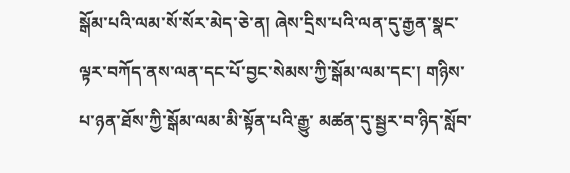སྒོམ་པའི་ལམ་སོ་སོར་མེད་ཅེ་ན། ཞེས་དྲིས་པའི་ལན་དུ་རྒྱན་སྣང་ལྟར་བཀོད་ནས་ལན་དང་པོ་བྱང་སེམས་ཀྱི་སྒོམ་ལམ་དང་། གཉིས་པ་ཉན་ཐོས་ཀྱི་སྒོམ་ལམ་མི་སྟོན་པའི་རྒྱུ་ མཚན་དུ་སྦྱར་བ་ཉིད་སློབ་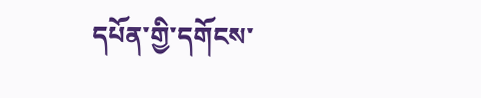དཔོན་གྱི་དགོངས་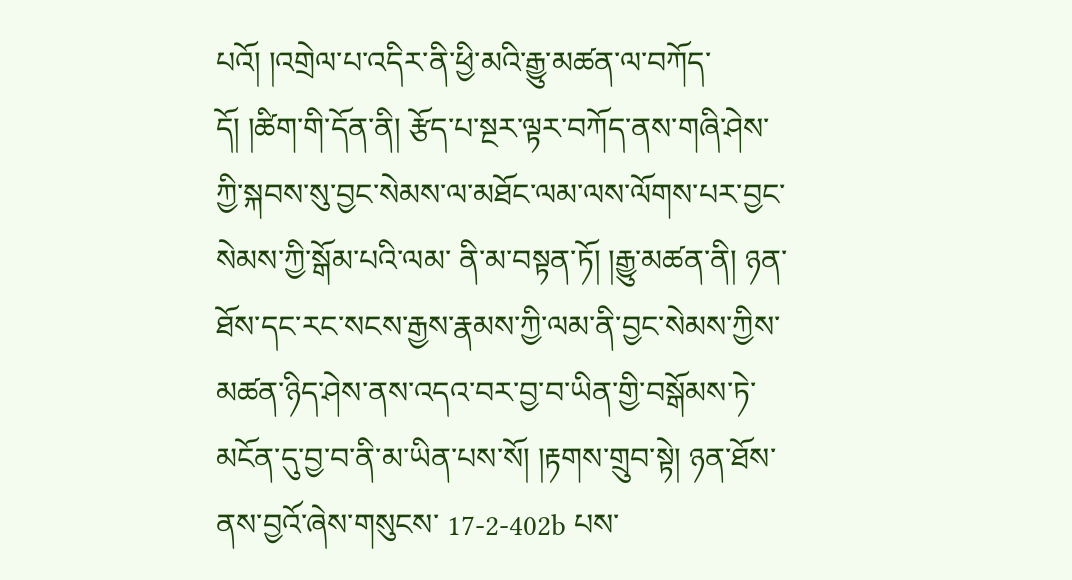པའོ། །འགྲེལ་པ་འདིར་ནི་ཕྱི་མའི་རྒྱུ་མཚན་ལ་བཀོད་དོ། །ཚིག་གི་དོན་ནི། རྩོད་པ་སྔར་ལྟར་བཀོད་ནས་གཞི་ཤེས་ཀྱི་སྐབས་སུ་བྱང་སེམས་ལ་མཐོང་ལམ་ལས་ལོགས་པར་བྱང་སེམས་ཀྱི་སྒོམ་པའི་ལམ་ ནི་མ་བསྟན་ཏོ། །རྒྱུ་མཚན་ནི། ཉན་ཐོས་དང་རང་སངས་རྒྱས་རྣམས་ཀྱི་ལམ་ནི་བྱང་སེམས་ཀྱིས་མཚན་ཉིད་ཤེས་ནས་འདའ་བར་བྱ་བ་ཡིན་གྱི་བསྒོམས་ཏེ་མངོན་དུ་བྱ་བ་ནི་མ་ཡིན་པས་སོ། །རྟགས་གྲུབ་སྟེ། ཉན་ཐོས་ནས་བྱའོ་ཞེས་གསུངས་ 17-2-402b པས་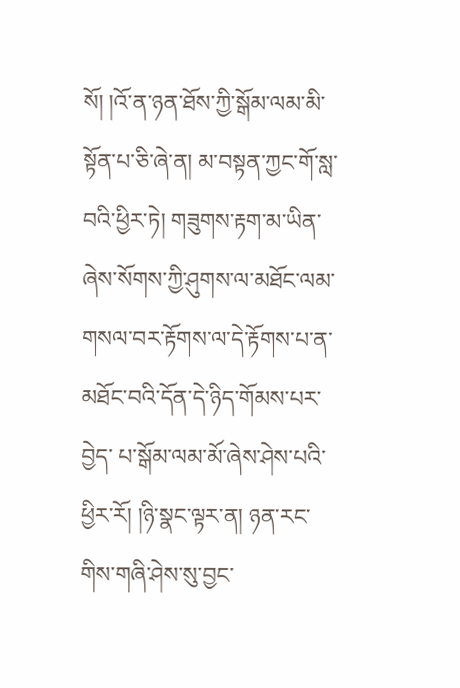སོ། །འོ་ན་ཉན་ཐོས་ཀྱི་སྒོམ་ལམ་མི་སྟོན་པ་ཅི་ཞེ་ན། མ་བསྟན་ཀྱང་གོ་སླ་བའི་ཕྱིར་ཏེ། གཟུགས་རྟག་མ་ཡིན་ཞེས་སོགས་ཀྱི་ཤུགས་ལ་མཐོང་ལམ་གསལ་བར་རྟོགས་ལ་དེ་རྟོགས་པ་ན་མཐོང་བའི་དོན་དེ་ཉིད་གོམས་པར་བྱེད་ པ་སྒོམ་ལམ་མོ་ཞེས་ཤེས་པའི་ཕྱིར་རོ། །ཉི་སྣང་ལྟར་ན། ཉན་རང་གིས་གཞི་ཤེས་སུ་བྱང་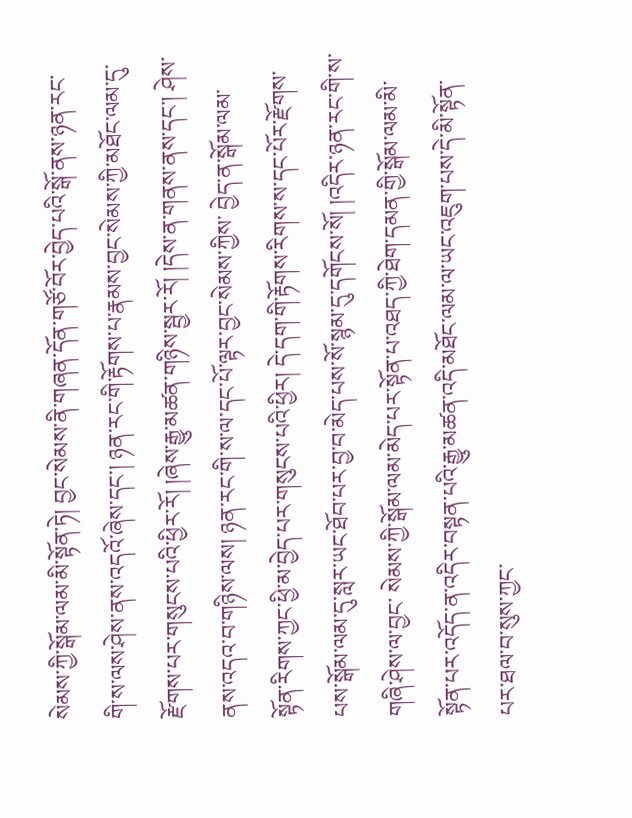སེམས་ཀྱི་སྒོམ་ལམ་མི་སྟོན་ཏེ། བྱང་སེམས་ནི་གཞན་དོན་གཙོ་བོར་བྱེད་པའི་སྒོ་ནས་ཉན་རང་གི་ས་ལས་ཤེས་ནས་འདའོ་ཞེས་དང་། ཉན་རང་གི་རྟོགས་པ་རྣམས་བྱང་སེམས་ཀྱི་མཐོང་ལམ་དུ་རྫོགས་པར་གསུངས་པའི་ཕྱིར་རོ། །ཞེས་རྒྱུ་མཚན་གཉིས་སྦྱར་རོ། །དེས་ན་གནས་ནས་དང་། ཤེས་ནས་འདའ་བ་གཉིས་ལས། ཉན་རང་གི་ས་ལ་དང་པོ་ལྟར་བྱང་སེམས་ཀྱིས་ བྱེད་ན་སྒོམ་ལམ་སྟོན་རིགས་ཀྱང་ཕྱི་མ་བྱེད་པར་གསུངས་པའི་ཕྱིར། དེ་དག་གི་རྟོགས་རིགས་ས་དང་པོར་རྫོགས་པས་སྒོམ་ལམ་དུ་སླར་ཡང་ཐོབ་པར་བྱ་བ་མེད་པས་སོ་སྙམ་དུ་དགོངས་སོ། །འདིར་ཉན་རང་གི་ས་གཞི་ཤེས་ལ་བྱང་ སེམས་ཀྱི་སྒོམ་ལམ་མེད་པར་སྟོན་པ་འཐད་ཀྱི་ཐེག་དམན་གྱི་སྒོམ་ལམ་མི་སྟོན་པར་འདོད་ན་འདིར་བསྟན་པའི་རྒྱུ་མཚན་འདི་མཐོང་ལམ་ལ་ཡང་འཇུག་པས་དེ་མི་སྟོན་པར་ཐལ་བ་སུས་ཀྱང་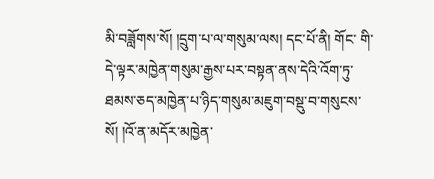མི་བཟློགས་སོ། །དྲུག་པ་ལ་གསུམ་ལས། དང་པོ་ནི། གོང་ གི་དེ་ལྟར་མཁྱེན་གསུམ་རྒྱས་པར་བསྟན་ནས་དེའི་འོག་ཏུ་ཐམས་ཅད་མཁྱེན་པ་ཉིད་གསུམ་མཇུག་བསྡུ་བ་གསུངས་སོ། །འོ་ན་མདོར་མཁྱེན་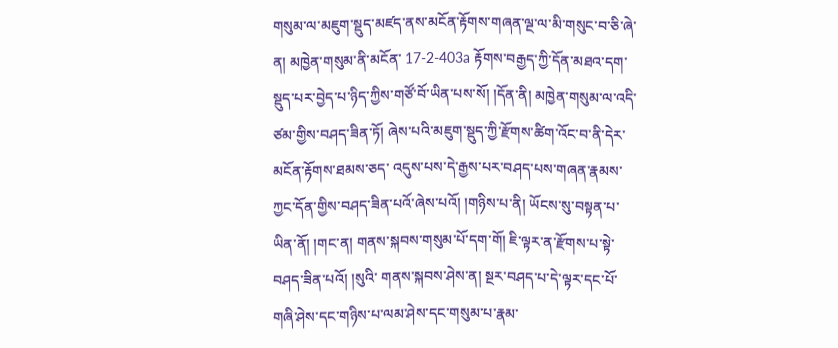གསུམ་ལ་མཇུག་སྡུད་མཛད་ནས་མངོན་རྟོགས་གཞན་ལྔ་ལ་མི་གསུང་བ་ཅི་ཞེ་ན། མཁྱེན་གསུམ་ནི་མངོན་ 17-2-403a རྟོགས་བརྒྱད་ཀྱི་དོན་མཐའ་དག་སྡུད་པར་བྱེད་པ་ཉིད་ཀྱིས་གཙོ་བོ་ཡིན་པས་སོ། །དོན་ནི། མཁྱེན་གསུམ་ལ་འདི་ཙམ་གྱིས་བཤད་ཟིན་ཏོ། ཞེས་པའི་མཇུག་སྡུད་ཀྱི་རྫོགས་ཚིག་འོང་བ་ནི་དེར་མངོན་རྟོགས་ཐམས་ཅད་ འདུས་པས་དེ་རྒྱས་པར་བཤད་པས་གཞན་རྣམས་ཀྱང་དོན་གྱིས་བཤད་ཟིན་པའོ་ཞེས་པའོ། །གཉིས་པ་ནི། ཡོངས་སུ་བསྟན་པ་ཡིན་ནོ། །གང་ན། གནས་སྐབས་གསུམ་པོ་དག་གོ། ཇི་ལྟར་ན་རྫོགས་པ་སྟེ་བཤད་ཟིན་པའོ། །སུའི་ གནས་སྐབས་ཤེས་ན། སྔར་བཤད་པ་དེ་ལྟར་དང་པོ་གཞི་ཤེས་དང་གཉིས་པ་ལམ་ཤེས་དང་གསུམ་པ་རྣམ་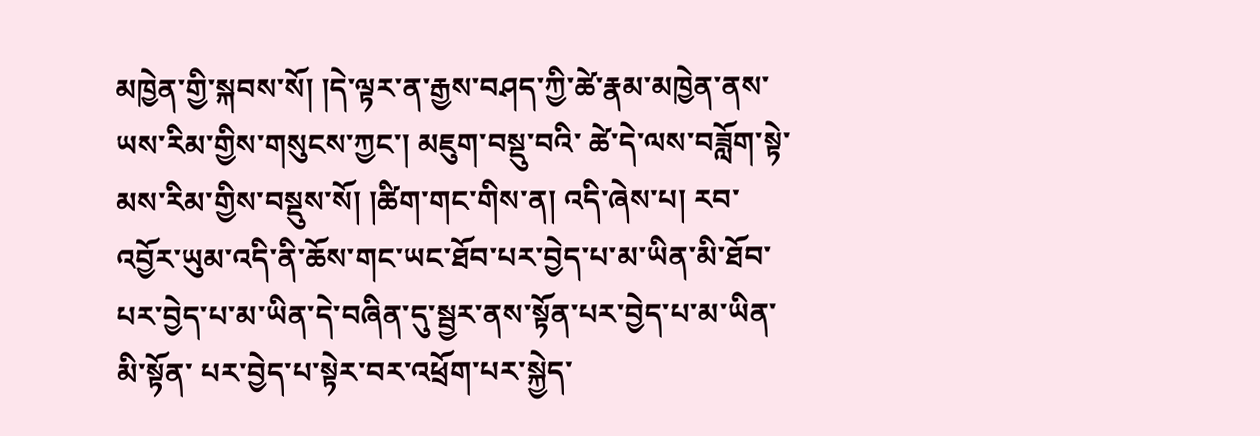མཁྱེན་གྱི་སྐབས་སོ། །དེ་ལྟར་ན་རྒྱས་བཤད་ཀྱི་ཚེ་རྣམ་མཁྱེན་ནས་ཡས་རིམ་གྱིས་གསུངས་ཀྱང་། མཇུག་བསྡུ་བའི་ ཚེ་དེ་ལས་བཟློག་སྟེ་མས་རིམ་གྱིས་བསྡུས་སོ། །ཚིག་གང་གིས་ན། འདི་ཞེས་པ། རབ་འབྱོར་ཡུམ་འདི་ནི་ཆོས་གང་ཡང་ཐོབ་པར་བྱེད་པ་མ་ཡིན་མི་ཐོབ་པར་བྱེད་པ་མ་ཡིན་དེ་བཞིན་དུ་སྦྱར་ནས་སྟོན་པར་བྱེད་པ་མ་ཡིན་མི་སྟོན་ པར་བྱེད་པ་སྟེར་བར་འཕྲོག་པར་སྐྱེད་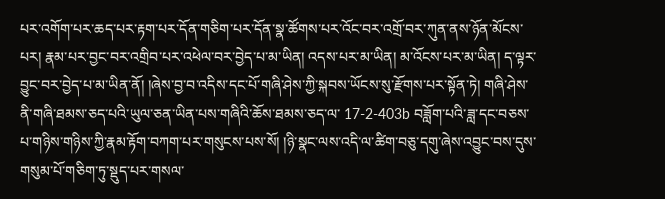པར་འགོག་པར་ཆད་པར་རྟག་པར་དོན་གཅིག་པར་དོན་སྣ་ཚོགས་པར་འོང་བར་འགྲོ་བར་ཀུན་ནས་ཉོན་མོངས་པར། རྣམ་པར་བྱང་བར་འགྲིབ་པར་འཕེལ་བར་བྱེད་པ་མ་ཡིན། འདས་པར་མ་ཡིན། མ་འོངས་པར་མ་ཡིན། ད་ལྟར་བྱུང་བར་བྱེད་པ་མ་ཡིན་ནོ། །ཞེས་བྱ་བ་འདིས་དང་པོ་གཞི་ཤེས་ཀྱི་སྐབས་ཡོངས་སུ་རྫོགས་པར་སྟོན་ཏེ། གཞི་ཤེས་ནི་གཞི་ཐམས་ཅད་པའི་ཡུལ་ཅན་ཡིན་པས་གཞིའི་ཆོས་ཐམས་ཅད་ལ་ 17-2-403b བཟློག་པའི་ཟླ་དང་བཅས་པ་གཉིས་གཉིས་ཀྱི་རྣམ་རྟོག་བཀག་པར་གསུངས་པས་སོ། །ཉི་སྣང་ལས་འདི་ལ་ཚིག་བཅུ་དགུ་ཞེས་འབྱུང་བས་དུས་གསུམ་པོ་གཅིག་ཏུ་སྡུད་པར་གསལ་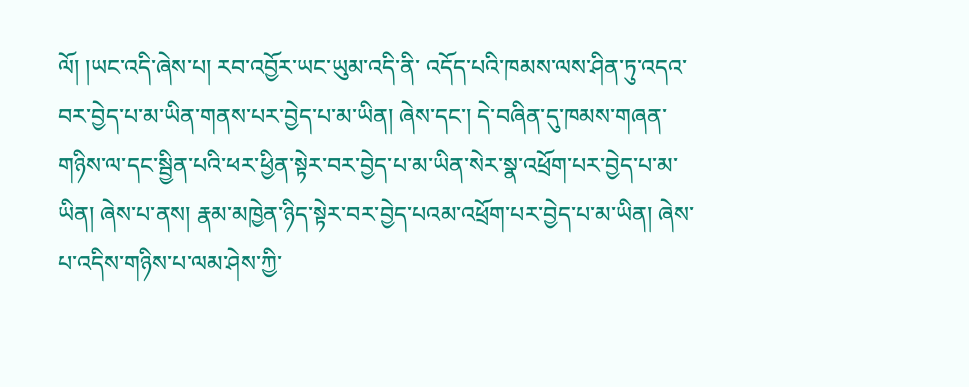ལོ། །ཡང་འདི་ཞེས་པ། རབ་འབྱོར་ཡང་ཡུམ་འདི་ནི་ འདོད་པའི་ཁམས་ལས་ཤིན་ཏུ་འདའ་བར་བྱེད་པ་མ་ཡིན་གནས་པར་བྱེད་པ་མ་ཡིན། ཞེས་དང་། དེ་བཞིན་དུ་ཁམས་གཞན་གཉིས་ལ་དང་སྦྱིན་པའི་ཕར་ཕྱིན་སྟེར་བར་བྱེད་པ་མ་ཡིན་སེར་སྣ་འཕྲོག་པར་བྱེད་པ་མ་ཡིན། ཞེས་པ་ནས། རྣམ་མཁྱེན་ཉིད་སྟེར་བར་བྱེད་པའམ་འཕྲོག་པར་བྱེད་པ་མ་ཡིན། ཞེས་པ་འདིས་གཉིས་པ་ལམ་ཤེས་ཀྱི་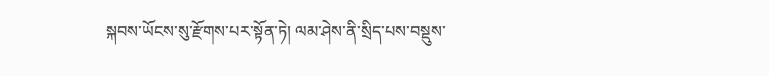སྐབས་ཡོངས་སུ་རྫོགས་པར་སྟོན་ཏེ། ལམ་ཤེས་ནི་སྲིད་པས་བསྡུས་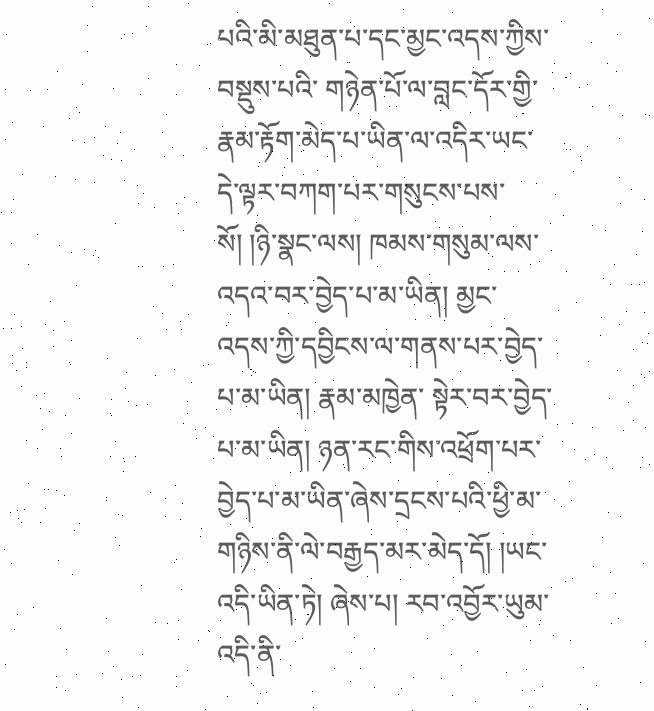པའི་མི་མཐུན་པ་དང་མྱང་འདས་ཀྱིས་བསྡུས་པའི་ གཉེན་པོ་ལ་བླང་དོར་གྱི་རྣམ་རྟོག་མེད་པ་ཡིན་ལ་འདིར་ཡང་དེ་ལྟར་བཀག་པར་གསུངས་པས་སོ། །ཉི་སྣང་ལས། ཁམས་གསུམ་ལས་འདའ་བར་བྱེད་པ་མ་ཡིན། མྱང་འདས་ཀྱི་དབྱིངས་ལ་གནས་པར་བྱེད་པ་མ་ཡིན། རྣམ་མཁྱེན་ སྟེར་བར་བྱེད་པ་མ་ཡིན། ཉན་རང་གིས་འཕྲོག་པར་བྱེད་པ་མ་ཡིན་ཞེས་དྲངས་པའི་ཕྱི་མ་གཉིས་ནི་ལེ་བརྒྱད་མར་མེད་དོ། །ཡང་འདི་ཡིན་ཏེ། ཞེས་པ། རབ་འབྱོར་ཡུམ་འདི་ནི་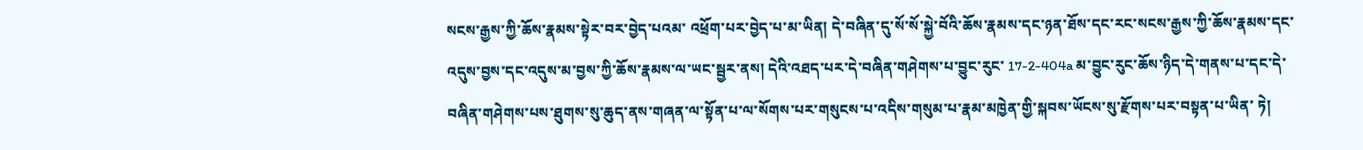སངས་རྒྱས་ཀྱི་ཆོས་རྣམས་སྟེར་བར་བྱེད་པའམ་ འཕྲོག་པར་བྱེད་པ་མ་ཡིན། དེ་བཞིན་དུ་སོ་སོ་སྐྱེ་བོའི་ཆོས་རྣམས་དང་ཉན་ཐོས་དང་རང་སངས་རྒྱས་ཀྱི་ཆོས་རྣམས་དང་འདུས་བྱས་དང་འདུས་མ་བྱས་ཀྱི་ཆོས་རྣམས་ལ་ཡང་སྦྱར་ནས། དེའི་འཐད་པར་དེ་བཞིན་གཤེགས་པ་བྱུང་རུང་ 17-2-404a མ་བྱུང་རུང་ཆོས་ཉིད་དེ་གནས་པ་དང་དེ་བཞིན་གཤེགས་པས་ཐུགས་སུ་ཆུད་ནས་གཞན་ལ་སྟོན་པ་ལ་སོགས་པར་གསུངས་པ་འདིས་གསུམ་པ་རྣམ་མཁྱེན་གྱི་སྐབས་ཡོངས་སུ་རྫོགས་པར་བསྟན་པ་ཡིན་ ཏེ།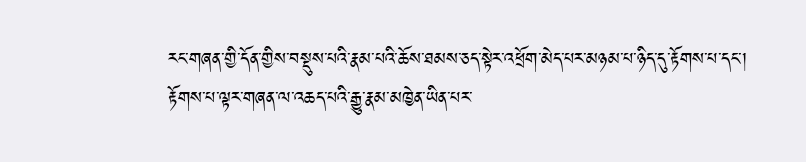རང་གཞན་གྱི་དོན་གྱིས་བསྡུས་པའི་རྣམ་པའི་ཆོས་ཐམས་ཅད་སྟེར་འཕྲོག་མེད་པར་མཉམ་པ་ཉིད་དུ་རྟོགས་པ་དང་། རྟོགས་པ་ལྟར་གཞན་ལ་འཆད་པའི་རྒྱུ་རྣམ་མཁྱེན་ཡིན་པར་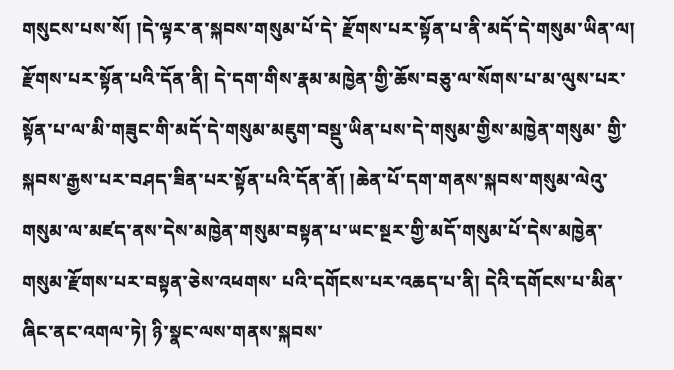གསུངས་པས་སོ། །དེ་ལྟར་ན་སྐབས་གསུམ་པོ་དེ་ རྫོགས་པར་སྟོན་པ་ནི་མདོ་དེ་གསུམ་ཡིན་ལ། རྫོགས་པར་སྟོན་པའི་དོན་ནི། དེ་དག་གིས་རྣམ་མཁྱེན་གྱི་ཆོས་བཅུ་ལ་སོགས་པ་མ་ལུས་པར་སྟོན་པ་ལ་མི་གཟུང་གི་མདོ་དེ་གསུམ་མཇུག་བསྡུ་ཡིན་པས་དེ་གསུམ་གྱིས་མཁྱེན་གསུམ་ གྱི་སྐབས་རྒྱས་པར་བཤད་ཟིན་པར་སྟོན་པའི་དོན་ནོ། །ཆེན་པོ་དག་གནས་སྐབས་གསུམ་ལེའུ་གསུམ་ལ་མཛད་ནས་དེས་མཁྱེན་གསུམ་བསྟན་པ་ཡང་སྔར་གྱི་མདོ་གསུམ་པོ་དེས་མཁྱེན་གསུམ་རྫོགས་པར་བསྟན་ཅེས་འཕགས་ པའི་དགོངས་པར་འཆད་པ་ནི། དེའི་དགོངས་པ་མིན་ཞིང་ནང་འགལ་ཏེ། ཉི་སྣང་ལས་གནས་སྐབས་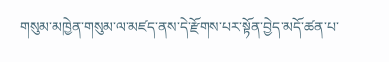གསུམ་མཁྱེན་གསུམ་ལ་མཛད་ནས་དེ་རྫོགས་པར་སྟོན་བྱེད་མདོ་ཚན་པ་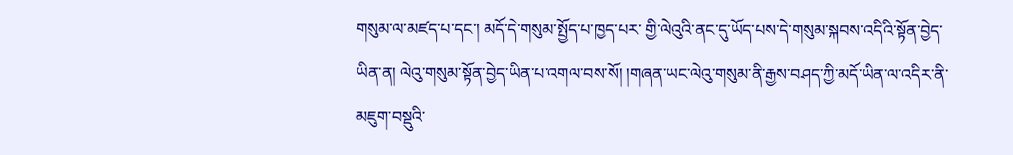གསུམ་ལ་མཛད་པ་དང་། མདོ་དེ་གསུམ་སྤྱོད་པ་ཁྱད་པར་ གྱི་ལེའུའི་ནང་དུ་ཡོད་པས་དེ་གསུམ་སྐབས་འདིའི་སྟོན་བྱེད་ཡིན་ན། ལེའུ་གསུམ་སྟོན་བྱེད་ཡིན་པ་འགལ་བས་སོ། །གཞན་ཡང་ལེའུ་གསུམ་ནི་རྒྱས་བཤད་ཀྱི་མདོ་ཡིན་ལ་འདིར་ནི་མཇུག་བསྡུའི་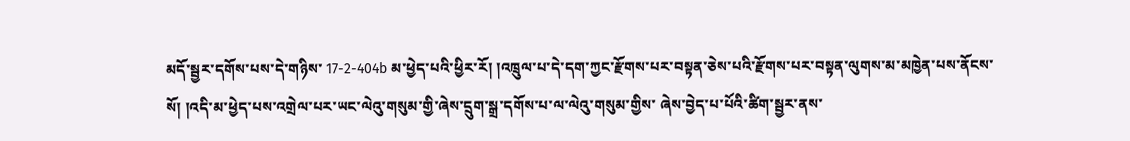མདོ་སྦྱར་དགོས་པས་དེ་གཉིས་ 17-2-404b མ་ཕྱེད་པའི་ཕྱིར་རོ། །འཁྲུལ་པ་དེ་དག་ཀྱང་རྫོགས་པར་བསྟན་ཅེས་པའི་རྫོགས་པར་བསྟན་ལུགས་མ་མཁྱེན་པས་ནོངས་སོ། །འདི་མ་ཕྱེད་པས་འགྲེལ་པར་ཡང་ལེའུ་གསུམ་གྱི་ཞེས་དྲུག་སྒྲ་དགོས་པ་ལ་ལེའུ་གསུམ་གྱིས་ ཞེས་བྱེད་པ་པོའི་ཚིག་སྦྱར་ནས་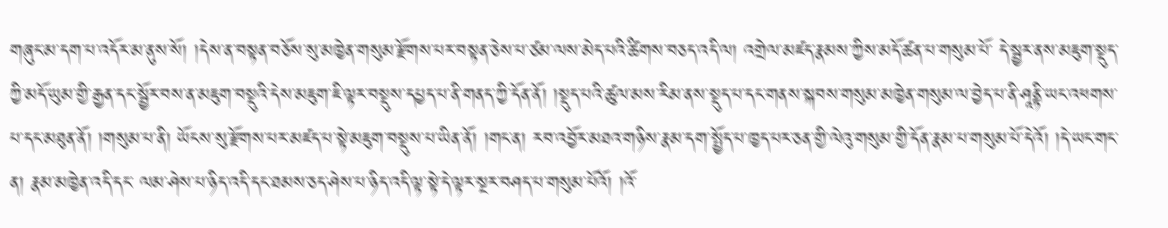གཞུང་མ་དག་པ་འདོར་མ་ནུས་སོ། །དེས་ན་བསྟན་བཅོས་སུ་མཁྱེན་གསུམ་རྫོགས་པར་བསྟན་ཅེས་པ་ཙམ་ལས་མེད་པའི་ཚིགས་བཅད་འདི་ལ། འགྲེལ་མཛད་རྣམས་ཀྱིས་མདོ་ཚན་པ་གསུམ་པོ་ དེ་སྦྱར་ནས་མཇུག་སྡུད་ཀྱི་མདོ་ཡུམ་གྱི་རྒྱན་དང་སྦྱོར་བས་ན་མཇུག་བསྡུའི་དེས་མཇུག་ཇི་ལྟར་བསྡུས་དཔྱད་པ་ནི་གནད་ཀྱི་དོན་ནོ། །སྡུད་པའི་ཚུལ་མས་རིམ་ནས་སྡུད་པ་དང་གནས་སྐབས་གསུམ་མཁྱེན་གསུམ་ལ་བྱེད་པ་ནི་ཤཱནྟི་ཡང་འཕགས་ པ་དང་མཐུན་ནོ། །གསུམ་པ་ནི། ཡོངས་སུ་རྫོགས་པར་མཛད་པ་སྟེ་མཇུག་བསྡུས་པ་ཡིན་ནོ། །གང་ན། རབ་འབྱོར་མཐའ་གཉིས་རྣམ་དག་སྤྱོད་པ་ཁྱད་པར་ཅན་གྱི་ལེའུ་གསུམ་གྱི་དོན་རྣམ་པ་གསུམ་པོ་དེའོ། །དེ་ཡང་གང་ན། རྣམ་མཁྱེན་འདི་དང་ ལམ་ཤེས་པ་ཉིད་འདི་དང་ཐམས་ཅད་ཤེས་པ་ཉིད་འདི་ལྟ་སྟེ་དེ་ལྟར་སྔར་བཤད་པ་གསུམ་པོའོ། །འོ་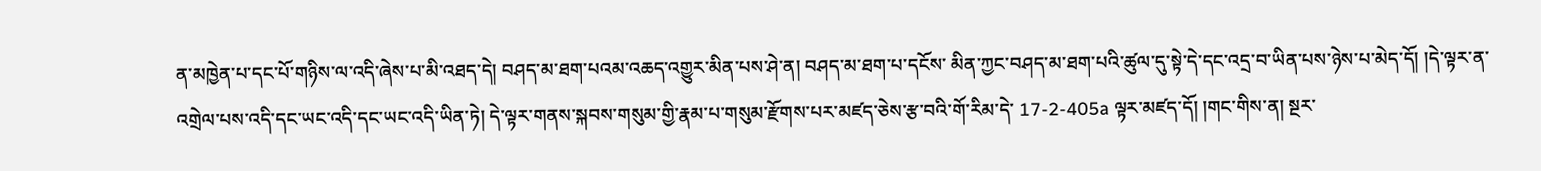ན་མཁྱེན་པ་དང་པོ་གཉིས་ལ་འདི་ཞེས་པ་མི་འཐད་དེ། བཤད་མ་ཐག་པའམ་འཆད་འགྱུར་མིན་པས་ཤེ་ན། བཤད་མ་ཐག་པ་དངོས་ མིན་ཀྱང་བཤད་མ་ཐག་པའི་ཚུལ་དུ་སྟེ་དེ་དང་འདྲ་བ་ཡིན་པས་ཉེས་པ་མེད་དོ། །དེ་ལྟར་ན་འགྲེལ་པས་འདི་དང་ཡང་འདི་དང་ཡང་འདི་ཡིན་ཏེ། དེ་ལྟར་གནས་སྐབས་གསུམ་གྱི་རྣམ་པ་གསུམ་རྫོགས་པར་མཛད་ཅེས་རྩ་བའི་གོ་རིམ་དེ་ 17-2-405a ལྟར་མཛད་དོ། །གང་གིས་ན། སྔར་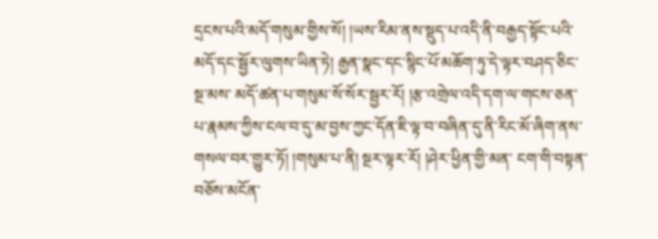དྲངས་པའི་མདོ་གསུམ་གྱིས་སོ། །ཡས་རིམ་ནས་སྡུད་པ་འདི་ནི་བརྒྱད་སྟོང་པའི་མདོ་དང་སྦྱོར་ལུགས་ཡིན་ཏེ། རྒྱན་སྣང་དང་སྙིང་པོ་མཆོག་ཏུ་དེ་ལྟར་བཤད་ཅིང་སྔ་མས་ མདོ་ཚན་པ་གསུམ་སོ་སོར་སྦྱར་རོ། །རྩ་འགྲེལ་འདི་དག་ལ་གངས་ཅན་པ་རྣམས་ཀྱིས་ངལ་བ་དུ་མ་བྱས་ཀྱང་དོན་ཇི་ལྟ་བ་བཞིན་དུ་ནི་རིང་མོ་ཞིག་ནས་གསལ་བར་གྱུར་ཏོ། །གསུམ་པ་ནི། སྔར་ལྟར་རོ། །ཤེར་ཕྱིན་གྱི་མན་ ངག་གི་བསྟན་བཅོས་མངོན་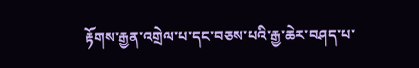རྟོགས་རྒྱན་འགྲེལ་པ་དང་བཅས་པའི་རྒྱ་ཆེར་བཤད་པ་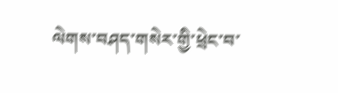ལེགས་བཤད་གསེར་གྱི་ཕྲེང་བ་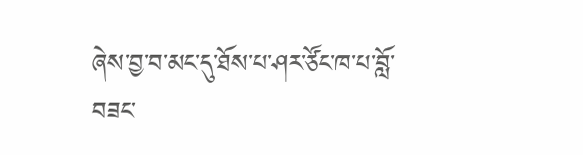ཞེས་བྱ་བ་མང་དུ་ཐོས་པ་ཤར་ཙོང་ཁ་པ་བློ་བཟང་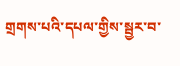གྲགས་པའི་དཔལ་གྱིས་སྦྱར་བ་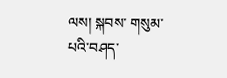ལས། སྐབས་ གསུམ་པའི་བཤད་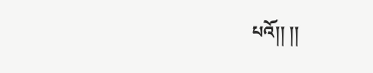པའོ།། །།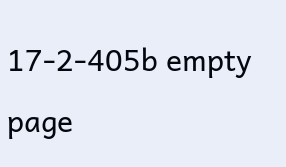17-2-405b empty page